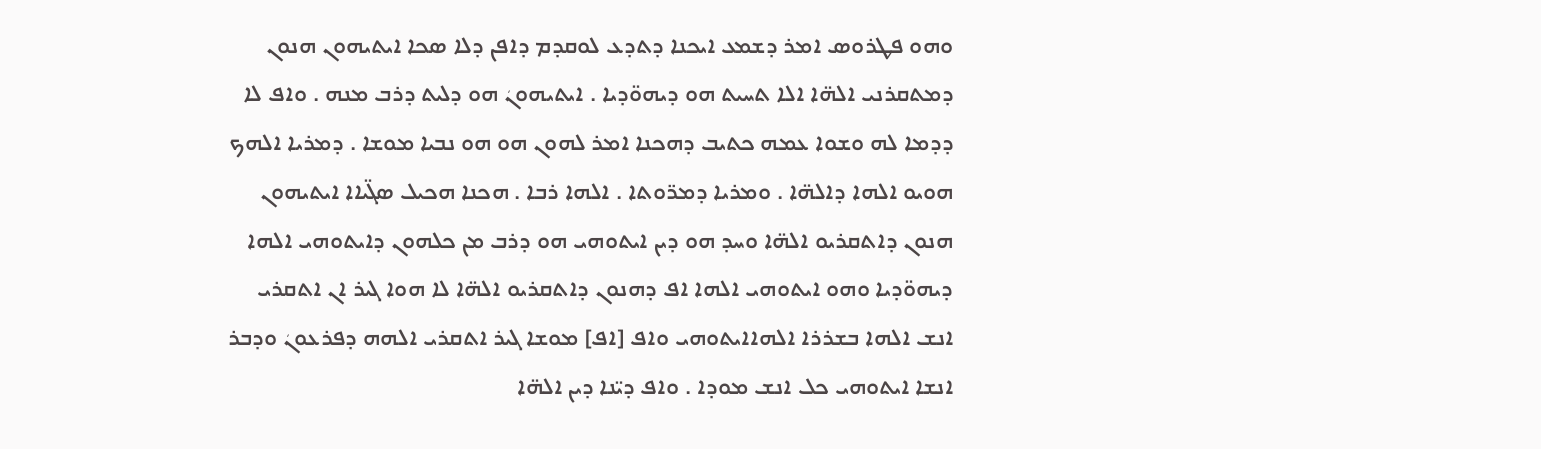ܘܗܘ ܦܛܪܘܣ ܐܡܪ ܕܫܡܥ ܐܝܟܢܐ ܕܬܕܥ ܠܘܩܕܡ ܕܐܦܢ ܕܠܐ ܣܟܐ ܐܝܬܝܗܘܢ ܗܢܘܢ ܕܡܬܩܪܢܝ ܐܠܗ̈ܐ ܐܠܐ ܬܚܝܬ ܗܘ ܕܝܗܘ̈ܕܝܐ . ܐܝܬܝܗܘܢܿ ܗܘ ܕܠܝܬ ܕܪܒ ܡܢܗ . ܘܐܦ ܠܐ ܕܕܡܐ ܠܗ ܘܫܘܐ ܥܡܗ ܟܬܝܒ ܕܗܟܢܐ ܐܡܪ ܠܗܘܢ ܗܘ ܗܘ ܢܒܝܐ ܡܘܫܐ . ܕܡܪܝܐ ܐܠܗܟ ܗܘܝܘ ܐܠܗܐ ܕܐܠܗ̈ܐ . ܘܡܪܝܐ ܕܡܪ̈ܘܬܐ . ܐܠܗܐ ܪܒܐ . ܗܟܢܐ ܗܟܝܠ ܣܓ̈ܝܐܐ ܐܝܬܝܗܘܢ ܗܢܘܢ ܕܐܬܩܪܝܘ ܐܠܗ̈ܐ ܘܚܕ ܗܘ ܕܝܢ ܐܝܬܘܗܝ ܗܘ ܕܪܒ ܡܢ ܟܠܗܘܢ ܕܐܝܬܘܗܝ ܐܠܗܐ ܕܝܗܘ̈ܕܝܐ ܘܗܘ ܐܝܬܘܗܝ ܐܠܗܐ ܐܦ ܕܗܢܘܢ ܕܐܬܩܪܝܘ ܐܠܗ̈ܐ ܠܐ ܗܘܐ ܓܝܪ ܐܢ ܐܬܩܪܝ ܐܢܫ ܐܠܗܐ ܒܫܪܪܐ ܐܠܗܐܐܝܬܘܗܝ ܘܐܦ [ܐܦ] ܡܘܫܐ ܓܝܪ ܐܬܩܪܝ ܐܠܗܗ ܕܦܪܥܘܢܿ ܘܕܒܪ ܐܢܫܐ ܐܝܬܘܗܝ ܟܠ ܐܢܫ ܡܘܕܐ . ܘܐܦ ܕܝ̈ܢܐ ܕܝܢ ܐܠܗ̈ܐ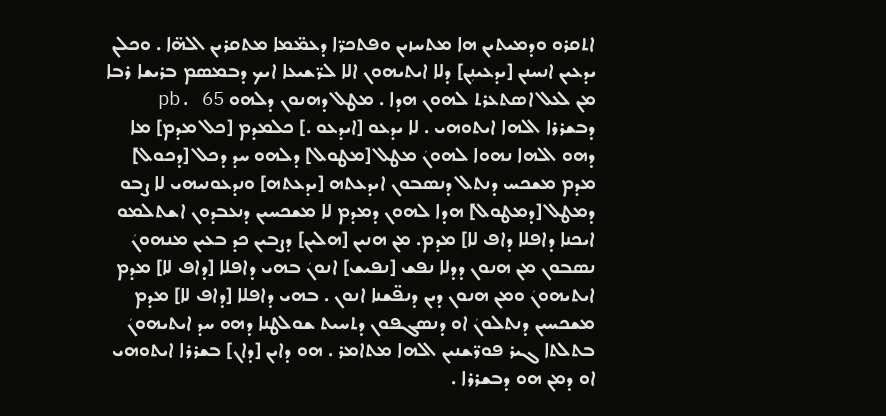ܐܬܩܪܘ ܘܕܡܝܬܝܢ ܗܐ ܡܬܚܙܝܢ ܘܦܬܟܪ̈ܐ ܕܥܡ̈ܡܐ ܡܬܩܪܝܢ ܐܠܗ̈ܐ . ܘܟܠܢ ܝܕܥܝܢ ܐܢܚܢܢ [ܝܕܥܝܢܼܢ] ܕܠܐ ܐܝܬܝܗܘܢ ܐܠܐ ܠܪ̈ܫܝܥܐ ܐܝܟ ܕܒܡܣܡ ܒܪܝܫܐ ܪܒܐ ܡܢ ܠܥܠ ܐܣܬܥܪܬ ܠܗܘܢ ܗܕܐ . ܡܛܠ ܕܗܢܘܢ ܕܠܗܘ pb. 65 ܕܒܫܪܪܐ ܐܠܗܐ ܐܝܬܘܗܝ . ܠܐ ܝܕܥܘ [ܐܝܕܥܘ .] ܟܠܡܕܡ [ܟܠ ܡܕܡ] ܡܐ ܕܗܘ ܐܠܗܐ ܢܗܘܐ ܠܗܘܢܿ ܡܛܠ [ܡܛܘܠ] ܕܠܗܘ ܚܕ ܕܟܠ [ܕܟܘܠ] ܡܕܡ ܡܫܟܚ ܕܢܬܠ ܕܢܣܒܘܢ ܐܝܕܥܬܗ [ܝܕܥܬܗ] ܘܢܕܥܘܢܝܗܝ ܠܐ ܨܒܘ ܕܡܛܠ [ܕܡܛܘܠ] ܗܕܐ ܠܗܘܢ ܕܡܕܡ ܠܐ ܡܫܟܚܝܢ ܕܢܥܒܕܘܢ ܐܫܬܠܡܘ ܐܝܟܢܐ ܕܐܦܠܐ ܕܐܦ ܠܐ] ܡܕܡ. ܡܢ ܗܢܝܢ [ܗܠܝܢ] ܕܨܒܝܢ ܟܕ ܒܥܝܢ ܡܢܗܘܢܿ ܢܣܒܘܢ ܡܢ ܗܢܘܢ ܕܕܠܐ ܢܦܫ [ܢܦܝܫ] ܐܢܘܢܿ ܒܗܝ ܕܐܦܠܐ [ܕܐܦ ܠܐ] ܡܕܡ ܐܝܬܝܗܘܢܿ ܘܡܢ ܗܢܘܢ ܕܝܢ ܕܢܦ̈ܫܢܐ ܐܢܘܢ . ܒܗܝ ܕܐܦܠܐ [ܕܐܦ ܠܐ] ܡܕܡ ܡܫܟܚܝܢ ܕܢܬܠܘܢܿ ܐܘ ܕܢܣܓܦܘܢ ܕܬܚܝܬ ܫܘܠܛܢܐ ܕܗܘ ܚܕ ܐܝܬܝܗܘܢܿ ܒܬܠܬܐ ܓܝܪ ܦܘܪ̈ܫܢܝܢ ܐܠܗܐ ܡܬܐܡܪ . ܗܘ ܕܐܝܢ [ܕܐܢ] ܒܫܪܪܐ ܐܝܬܘܗܝ ܐܘ ܕܡܢ ܗܘ ܕܒܫܪܪܐ .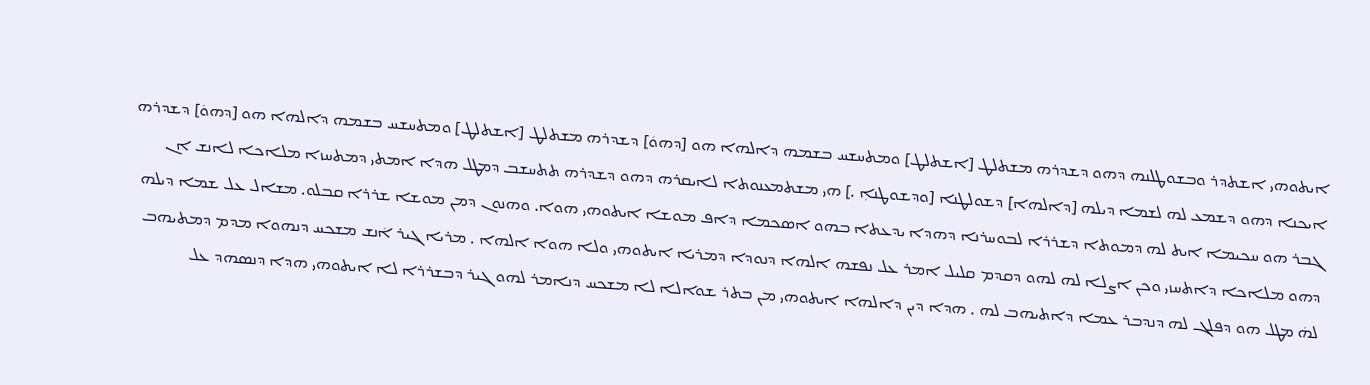ܐܝܬܘܗܝ ܐܫܬܕܪ ܘܒܫܘܛܠܢܗ ܕܗܘ ܕܫܕܪܗ ܡܫܬܠܛ [ܐܫܬܠܛ] ܘܡܬܚܫܚ ܒܫܡܗ ܕܐܠܗܐ ܗܘ [ܕܗܘܿ] ܕܫܕܪܗ ܡܫܬܠܛ [ܐܫܬܠܛ] ܘܡܬܚܫܚ ܒܫܡܗ ܕܐܠܗܐ ܗܘ [ܕܗܘܿ] ܕܫܕܪܗ ܐܝܟܢܐ ܕܗܘ ܕܫܡܥ ܠܗ ܠܫܡܐ ܕܝܠܗ [ܕܐܠܗܐ] ܕܫܘܠܛܢܐ [ܘܕܫܘܛܢܐܼ .] ܗܝ ܡܫܬܡܥܢܘܬܐ ܠܐܝܩܪܗ ܕܗܘ ܕܫܕܪܗ ܬܬܚܫܒ ܕܡܛܠ ܗܕܐ ܐܡܬܝ ܕܡܬܚܙܐ ܡܠܐܟܐ ܠܐܢܫ ܐܢ ܓܒܪ ܗܘ ܚܟܝܡܐ ܐܝܬ ܠܗ ܕܡܘܬܐ ܕܫܪܪܐ ܠܒܘܚܪܢܐ ܕܗܕܐ ܝܕܥܬܐ ܒܗܘ ܐܣܟܡܐ ܕܐܦ ܡܘܫܐ ܐܝܬܘܗܝ ܗܘܐ. ܘܗܢܘܢ ܕܡܢ ܡܘܫܐ ܫܪܪܐ ܩܒܠܘ. ܡܫܐܠ ܥܠ ܫܡܐ ܕܝܠܗ ܕܗܘ ܡܠܐܟܐ ܕܐܬܚܙܝ ܘܟܢ ܐܨܠܐ ܠܗ ܠܗܘ ܕܩܕܡ ܩܠܝܠ ܐܡܪ ܥܠ ܢܦܫܗ ܐܠܗܐ ܕܢܘܕܐ ܕܡܪܝܐ ܐܝܬܘܗܝ ܘܠܐ ܗܘܐ ܐܠܗܐ . ܡܪܝܐ ܓܝܪ ܐܿܢܫ ܡܫܟܚ ܕܢܗܘܐ ܡܕܡ ܕܡܬܝܗܒ ܠܗܿ ܡܛܠ ܗܘ ܕܦܠܓ ܠܗ ܕܢܕܒܪ ܥܡܐ ܕܐܬܝܗܒ ܠܗ . ܗܕܐ ܕܝܢ ܕܐܠܗܐ ܐܝܬܘܗܝ ܡܢ ܒܬܪ ܫܘܐܠܐ ܠܐ ܡܫܟܚ ܕܢܐܡܪ ܠܗܘ ܓܝܪ ܕܒܫܪܪܐ ܠܐ ܐܝܬܘܗܝ ܗܕܐ ܕܢܣܗܕ ܥܠ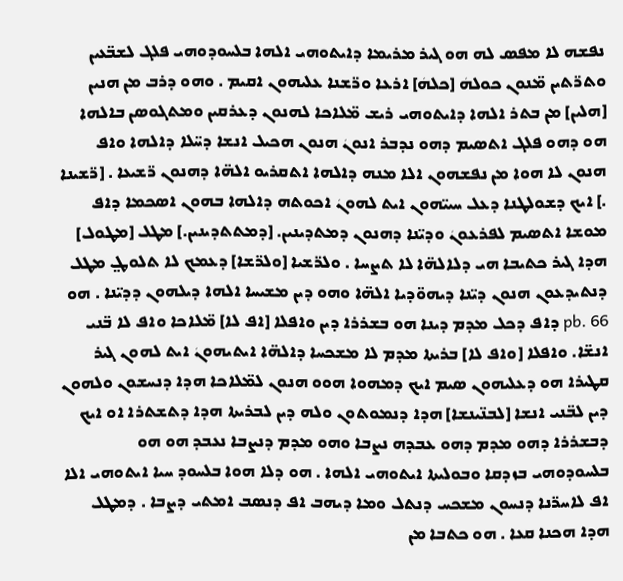ܢܦܫܗ ܠܐ ܡܦܣ ܠܗ ܗܘ ܓܝܪ ܡܪܝܡܐ ܕܐܝܬܘܗܝ ܐܠܗܐ ܒܠܚܘܕܘܗܝ ܦܠܓ ܠܫܒ̈ܥܝܢ ܘܬܪ̈ܬܝܢ ܡ̈ܢܘܢ ܟܘܠܗܿ [ܟܠܗܿ] ܐܪܥܐ ܘܪ̈ܫܢܐ ܥܠܝܗܘܢ ܐܩܝܡ . ܘܗܘ ܕܪܒ ܡܢ ܗܢܝܢ [ܗܠܝܢ] ܡܢ ܒܬܪ ܐܠܗܐ ܕܐܝܬܘܗܝ ܪܝܫ ܡ̈ܠܐܟܐ ܠܗܢܘܢ ܕܥܪܩܝܢ ܘܡܬܓܘܣܢ ܒܐܠܗܐ ܗܘ ܕܗܘ ܦܠܓ ܐܬܣܝܡ ܕܗܘ ܢܕܒܪ ܐܢܘܢܿ ܗܢܘܢ ܗܟܝܠ ܐܢܫܐ ܕܚ̈ܠܐ ܕܐܠܗܐ ܘܐܦ ܗܢܘܢ ܠܐ ܗܘܐ ܡܢ ܢܦܫܗܘܢ ܐܠܐ ܡܢܗ ܕܐܠܗܐ ܐܬܩܪܝܘ ܐܠܗ̈ܐ ܕܗܢܘܢ ܪ̈ܫܝܥܐ . [ܪ̈ܫܝܢܐ .] ܐܝܟ ܕܫܘܠܛܢܐ ܕܥܠ ܚܝܝ̈ܗܘܢ ܐܝܬ ܠܗܘܢܿ ܐܟܘܬܗ ܕܐܠܗܐ ܒܗܘܢ ܐܣܟܡܐ ܕܐܦ ܡܘܫܐ ܐܬܣܝܡ ܠܦܪܥܘܢܿ ܘܕܝ̈ܢܐ ܕܗܢܘܢ ܕܡܬܕܝܢܝܢ. [ܕܡܬܬܕܝܢܝܢ.] ܡܛܠ [ܡܛܘܠ] ܗܕܐ ܓܝܪ ܟܬܝܒܐ ܗܝ ܕܠܐܠܗ̈ܐ ܠܐ ܬܨܚܐ . ܘܠܪ̈ܫܝܐ [ܘܠܪ̈ܫܐ] ܕܥܡܟ ܠܐ ܬܠܘܛ݀ ܡܛܠ ܕܢܬܝܕܥܘܢ ܗܢܘܢ ܕܝ̈ܢܐ ܕܝܗܘ̈ܕܝܐ ܐܠܗ̈ܐ ܘܗܘ ܕܝܢ ܡܫܝܚܐ ܐܠܗܐ ܕܝܠܗܘܢ ܕܕܝ̈ܢܐ . ܗܘ pb. 66 ܕܐܦ ܕܟܠ ܡܕܡ ܕܝܢܐ ܗܘ ܒܫܪܪܐ ܕܝܢ ܘܐܦܠܐ [ܐܦ ܠܐ] ܡ̈ܠܐܟܐ ܘܐܦ ܠܐ ܒ̈ܢܝ ܐܢܫ̈ܐ. ܘܐܦܠܐ [ܘܐܦ ܠܐ] ܒܪܝܬܐ ܡܕܡ ܠܐ ܡܫܟܚܐ ܕܐܠܗ̈ܐ ܐܝܬܝܗܘܢܿ ܐܝܬ ܠܗܘܢ ܓܝܪ ܩܛܝܪܐ ܗܘ ܕܥܠܝܗܘܢ ܣܝܡ ܐܝܟ ܕܡܗܘܐ ܗܘܘ ܗܢܘܢ ܠܡ̈ܠܐܟܐ ܗܕܐ ܕܢܚܫܘܢ ܘܠܗܘܢ ܕܝܢ ܠܒ̈ܢܝ ܐܢܫܐ [ܠܒܢ̈ܝܢܫܐ] ܗܕܐ ܕܢܡܘܬܘܢ ܘܠܗ ܕܝܢ ܠܒܪܝܬܐ ܗܕܐ ܕܬܫܬܪܐ ܐܘ ܐܝܟ ܕܒܫܪܪܐ ܕܗܘ ܡܕܡ ܕܗܘ ܥܒܕܗ ܢܨܒܐ ܘܗܘ ܡܕܡ ܕܢܨܒܐ ܢܥܒܕ ܗܘ ܗܘ ܒܠܚܘܕܘܗܝ ܒܙܕܩܐ ܘܒܘܠܝܬܐ ܐܝܬܘܗܝ ܐܠܗܐ . ܗܘ ܕܠܐ ܗܘܐ ܒܠܚܘܕ ܚܝܐ ܐܝܬܘܗܝ ܐܠܐ ܐܦ ܠܐܚܪ̈ܢܐ ܕܢܚܘܢ ܡܫܟܚ ܕܢܬܠ ܘܡܐ ܕܝܗܒ ܐܦ ܕܢܣܒ ܐܡܬܝ ܕܨܒܐ . ܕܡܛܠ ܗܕܐ ܗܟܢܐ ܩܥܐ . ܗܘ ܟܬܒܐ ܡܢ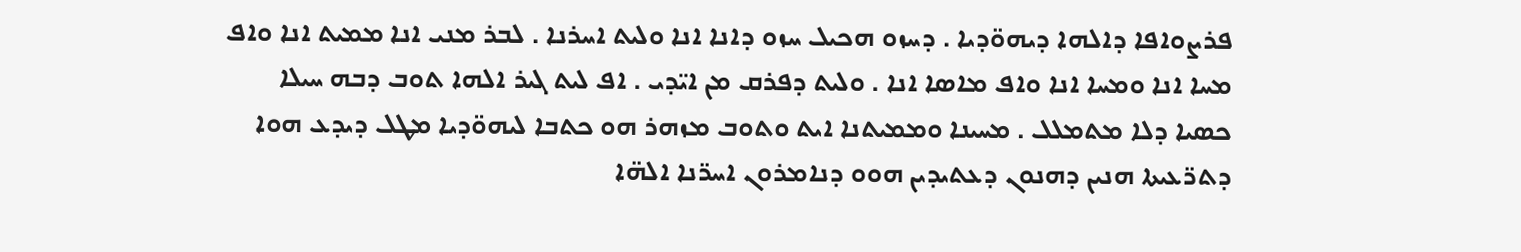ܦܪܨܘܐܦܐ ܕܐܠܗܐ ܕܝܗܘ̈ܕܝܐ . ܕܚܙܘ ܗܟܝܠ ܚܙܘ ܕܐܢܐ ܐܢܐ ܘܠܝܬ ܐܚܪܢܐ . ܠܒܪ ܡܢܝ ܐܢܐ ܡܡܝܬ ܐܢܐ ܘܐܦ ܡܚܐ ܐܢܐ ܘܡܚܐ ܐܢܐ ܘܐܦ ܡܐܣܐ ܐܢܐ . ܘܠܝܬ ܕܦܪܩ ܡܢ ܐܝ̈ܕܝ . ܐܦ ܠܝܬ ܓܝܪ ܐܠܗܐ ܬܘܒ ܕܒܗ ܚܝܠܐ ܟܣܝܐ ܕܠܐ ܡܬܡܠܠ . ܡܚܝܢܐ ܘܡܡܝܬܢܐ ܐܝܬ ܘܬܘܒ ܡܙܗܪ ܗܘ ܟܬܒܐ ܠܝܗܘ̈ܕܝܐ ܡܛܠ ܕܝܕܥ ܗܘܐ ܕܬܪ̈ܥܝܬܐ ܗܢܝܢ ܕܗܢܘܢ ܕܥܬܝܕܝܢ ܗܘܘ ܕܢܐܡܪܘܢ ܐܚܪ̈ܢܐ ܐܠܗ̈ܐ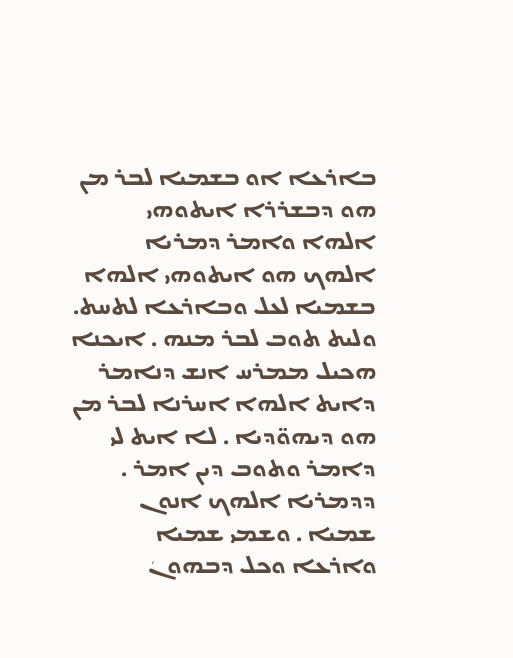ܒܐܪܥܐ ܐܘ ܒܫܡܝܐ ܠܒܪ ܡܢ ܗܘ ܕܒܫܪܪܐ ܐܝܬܘܗܝ ܐܠܗܐ ܘܐܡܪ ܕܡܪܝܐ ܐܠܗܟ ܗܘ ܐܝܬܘܗܝ ܐܠܗܐ ܒܫܡܝܐ ܠܥܠ ܘܒܐܪܥܐ ܠܬܚܬ. ܘܠܝܬ ܬܘܒ ܠܒܪ ܡܢܗ . ܐܝܟܢܐ ܗܟܝܠ ܡܡܪܚ ܐܢܫ ܕܢܐܡܪ ܕܐܝܬ ܐܠܗܐ ܐܚܪܢܐ ܠܒܪ ܡܢ ܗܘ ܕܝܗܘ̈ܕܝܐ . ܠܐ ܐܝܬ ܠܝ ܕܐܡܪ ܘܬܘܒ ܕܝܢ ܐܡܪ . ܕܕܡܪܝܐ ܐܠܗܟ ܐܢܘܢ ܫܡܝܐ . ܘܫܡܝ ܫܡܝܐ ܘܐܪܥܐ ܘܟܠ ܕܒܗܘܢܿ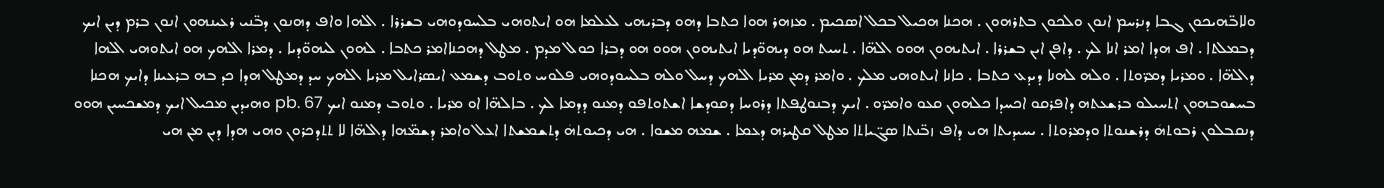ܘܠܐܒ̈ܗܝܟܘܢ ܓܒܐ ܕܢܪܚܡ ܐܢܘܢ ܘܠܟܘܢ ܒܬܪܗܘܢ . ܗܟܢܐ ܗܟܝܠ ܒܟܠ ܐܣܟܝܡ . ܡܙܗܪ ܗܘܐ ܟܬܒܐ ܕܗܘ ܕܒܪܝܗܝ ܠܥܠܡܐ ܗܘ ܐܝܬܘܗܝ ܒܠܚܘܕܘܗܝ ܒܫܪܪܐ . ܐܠܗܐ ܘܐܦ ܕܗܢܘܢ ܕܒ̈ܢܝ ܪܥܝܢܗܘܢ ܐܢܘܢ ܒܪܡ ܕܝܢ ܐܝܟ ܕܒܡܠܬܐ . ܐܦ ܗܕܐ ܐܡܪ ܐܢܐ ܠܟ . ܕܐܦܢ ܐܝܢ ܒܫܪܪܐ . ܐܝܬܝܗܘܢ ܗܘܘ ܐܠܗ̈ܐ . ܬܚܝܬ ܗܘ ܕܝܗܘ̈ܕܝܐ ܐܝܬܝܗܘܢ ܗܘܘ ܗܘ ܕܒܪܐ ܟܘܠ ܡܕܡ . ܡܛܠ ܕܗܟܢܐܐܡܪ ܟܬܒܐ . ܠܗܘܢ ܠܝܗܘ̈ܕܝܐ . ܕܡܪܐ ܐܠܗܟ ܗܘ ܐܝܬܘܗܝ ܐܠܗܐ ܕܐܠܗ̈ܐ . ܘܡܪܝܐ ܕܡܪ̈ܘܬܐ . ܘܠܗ ܠܗܢܐ ܕܝܕܥ ܟܬܒܐ . ܟܐܢܐ ܐܝܬܘܗܝ ܡܠܟ . ܘܐܡܪ ܕܡܢ ܡܪܝܐ ܐܠܗܟ ܕܚܠ ܘܠܗ ܒܠܚܘܕܘܗܝ ܦܠܘܚ ܘܬܘܒ ܕܫܡܥ ܐܝܣܪܐܝܠ ܡܪܝܐ ܐܠܗܟ ܚܕ ܕܡܛܠ ܗܕܐ ܟܕ ܒܗ ܒܪܥܝܢܐ ܕܐܝܟ ܗܟܢܐ ܒܚܫܘܒܗܘܢ ܐܬܚܝܠܘ ܒܪܫܥܬܗ ܕܐܦܪܩܘ ܐܟܚܕܐ ܟܠܗܘܢ ܩܥܘ ܘܐܡܪ̈ܘ . ܐܝܟ ܕܒܢܘܛܦܬܐ ܕܪܘܚܐ ܕܩܘܕܫܐ ܐܫܬܘܬܦܘ ܕܡܢܘ ܕܕܡܐ ܠܟ . ܒܐܠܗ̈ܐ ܐܘ ܡܪܝܐ . ܘܬܘܒ ܕܡܢܘ ܐܝܟ pb. 67 ܘܗܝܕܝܢ ܡܟܝܠ ܐܝܟ ܕܡܫܟܚܝܢ ܗܘܘ ܕܢܩܒܠܘܢ ܪܒܘܬܗܿ ܕܪܫܢܘܬܐ ܘܕܡܪܘܬܐ . ܝܚܝܕܝܬܐ ܗܝ ܕܐܦ ܙܒ̈ܢܬܐ ܣܓ̈ܝܐܬܐ ܡܛܠ ܩܛܝܪܗ ܕܥܡܐ . ܫܡܗ ܡܫܘܐ . ܗܝ ܕܟܝܘܬܗܿ ܕܬܫܡܫܬܐ ܐܥܠ ܘܐܡܪ ܕܫܡ̈ܗܐ ܕܐܠܗ̈ܐ ܠܐ ܬܬܕܟܪܘܢ ܘܗܝ ܗܕܐ ܕܝܢ ܡܢ ܗܝ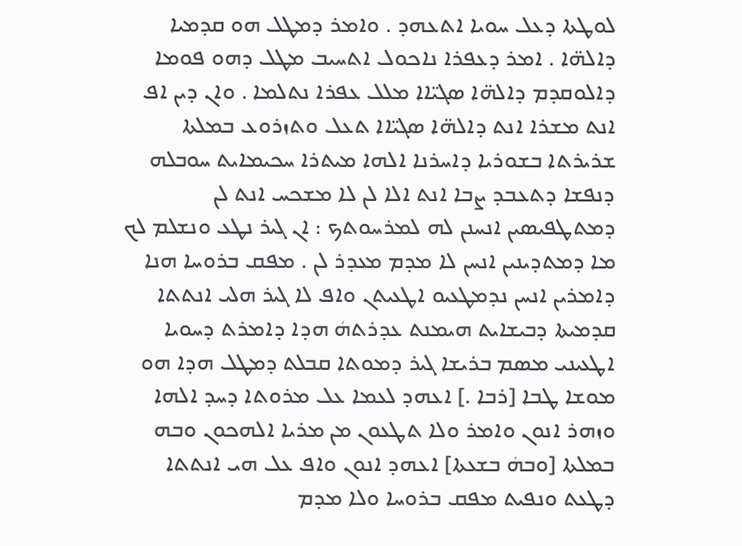ܠܘܛܬܐ ܕܥܠ ܚܘܝܐ ܐܬܥܗܕ . ܘܐܡܪ ܕܡܛܠ ܗܘ ܩܕܡܝܐ ܕܐܠܗ̈ܐ . ܐܡܪ ܕܥܦܪܐ ܢܐܟܘܠ ܐܬܚܝܒ ܡܛܠ ܕܗܘ ܦܘܡܐ ܕܐܠܘܩܕܡ ܕܐܠܗ̈ܐ ܣܓܝ̈ܐܐ ܡܠܠ ܥܦܪܐ ܢܬܠܡܐ . ܘܐܢ ܕܝܢ ܐܦ ܐܢܬ ܡܫܪܐ ܐܢܬ ܕܐܠܗ̈ܐ ܣܓܝ̈ܐܐ ܬܥܠ ܘܬܙܪܘܥ ܒܡܠܬܐ ܫܪܝܪܬܐ ܒܫܘܪܝܐ ܕܐܚܪܢܐ ܐܠܗܐ ܡܝܬܪܐ ܚܟܝܡܐܝܬ ܚܘܒܠܗ ܕܢܦܫܐ ܕܬܥܒܕ ܨܒܐ ܐܢܬ ܐܠܐ ܠܢ ܠܐ ܡܫܟܚ ܐܢܬ ܠܢ ܕܡܬܛܦܝܣܝܢ ܐܢܚܢܢ ܠܗ ܠܡܪܚܘܬܟ : ܐܢ ܓܝܪ ܢܛܥ ܘܢܫܠܡ ܠܟ ܡܐ ܕܡܬܕܝܢܝܢ ܐܢܚܢ ܠܐ ܡܕܡ ܡܥܕܪ ܠܢ . ܡܦܩ ܒܪܘܚܐ ܗܢܐ ܕܐܡܪܝܢ ܐܢܚܢ ܢܕܡܛܥܝܘ ܐܛܥܝܬܢ ܘܐܦ ܠܐ ܓܝܪ ܗܠܝ ܐܢܬܬܐ ܩܕܡܝܬܐ ܕܒܝܫܐܝܬ ܗܝܡܢܬ ܥܕܪܬܗܿ ܗܕܐ ܕܐܡܪܬ ܕܚܘܝܐ ܐܛܥܝܢܝ ܡܣܡ ܒܪܝܫܐ ܓܝܪ ܕܡܘܬܐ ܩܒܠܬ ܕܡܛܠ ܗܕܐ ܗܘ ܡܘܫܐ ܛܒܐ [ܪܒܐ .] ܐܥܗܕ ܠܥܡܐ ܥܠ ܡܪܘܬܐ ܕܚܕ ܐܠܗܐ ܘܙܗܪ ܐܢܘܢ ܘܐܡܪ ܘܠܐ ܬܛܥܘܢ ܡܢ ܡܪܝܐ ܐܠܗܟܘܢ ܘܒܗ ܒܡܠܬܐ [ܘܒܗܿ ܒܫܥܬܐ] ܐܥܗܕ ܐܢܘܢ ܘܐܦ ܥܠ ܗܝ ܐܢܬܬܐ ܕܛܥܬ ܘܢܦܝܬ ܡܦܩ ܒܪܘܚܐ ܘܠܐ ܡܕܡ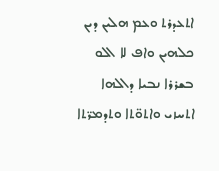ܐܬܥܕܪܬ ܘܥܡ ܗܠܝܢ ܕܝܢ ܟܠܗܝܢ ܘܐܦ ܠܐ ܐܠܘ ܒܫܪܪܐ ܢܒܝܐ ܕܐܠܗܐ ܐܬܚܙܝ ܘܐܬܘ̈ܬܐ ܘܬܕܡܪ̈ܬܐ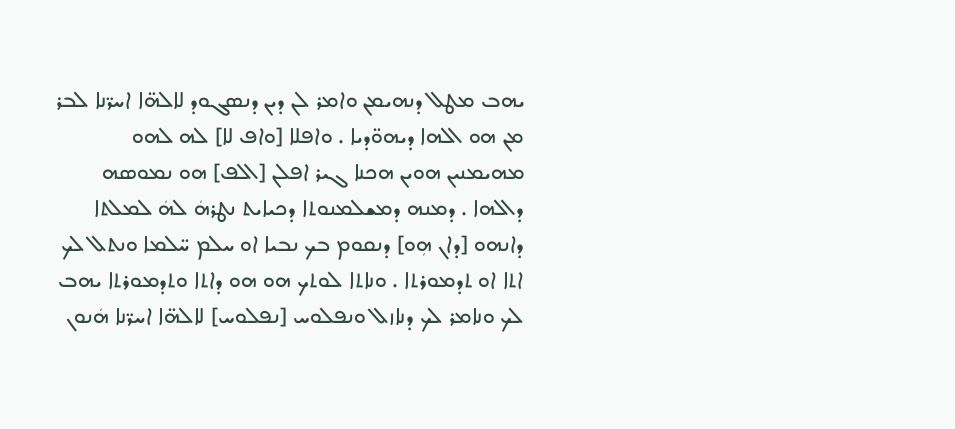ܝܗܒ ܡܛܠ ܕܢܗܝܡܢ ܘܐܡܪ ܠܢ ܕܝܢ ܕܢܣܓܘܕ ܠܐܠܗ̈ܐ ܐܚܪ̈ܢܐ ܠܒܪ ܡܢ ܗܘ ܐܠܗܐ ܕܝܗܘ̈ܕܝܐ . ܘܐܦܠܐ [ܘܐܦ ܠܐ] ܠܗ ܠܗܘ ܡܗܝܡܢܝܢ ܗܘܝܢ ܗܟܢܐ ܓܝܪ ܐܦܠܢ [ܐܠܦ] ܗܘ ܢܡܘܣܗ ܕܐܠܗܐ . ܕܡܢܗ ܕܡܫܠܡܢܘܬܐ ܕܟܝܐܝܬ ܢܛܪܗܿ ܠܗܿ ܠܡܠܬܐ ܕܐܢܗܘ [ܕܐܢ ܗܼܘ] ܕܢܩܘܡ ܒܟ ܢܒܝܐ ܐܘ ܚܠܡ ܚ̈ܠܡܐ ܘܢܬܠ ܠܟ ܐܬܐ ܐܘ ܬܕܡܘܪܬܐ . ܘܢܐܬܐ ܠܘܬܟ ܗܘ ܗܘ ܕܐܬܐ ܘܬܕܡܘܪܬܐ ܝܗܒ ܠܟ ܘܢܐܡܪ ܠܟ ܕܢܐܙܠ ܘܢܦܠܘܚ [ܢܦܠܘܚ] ܠܐܠܗ̈ܐ ܐܚܪ̈ܢܐ ܗܿܢܘܢ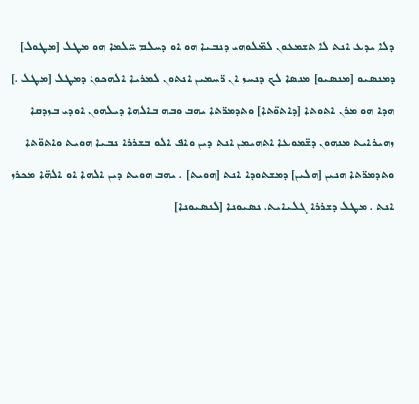ܕܠܐ ܝܕܥ ܐܢܬ ܠܐ ܬܫܡܥܘܢ ܠܡ̈ܠܘܗܝ ܕܢܒܝܐ ܗܘ ܐܘ ܕܚܠܡ ܚ̈ܠܡܐ ܗܘ ܡܛܠ [ܡܛܘܠ] ܕܡܢܣܝܘ [ܡܢܣܝܘ] ܡܢܣܐ ܠܟ ܕܢܚܙ ܐܢ ܪ̈ܚܡܝܢ ܐܢܬܘܢ ܠܡܪܝܐ ܐܠܗܟܘܢܿ ܕܡܛܠ [ܡܛܠ .] ܗܕܐ ܗܘ ܡܪܢ ܐܬܘܬܐ [ܕܐܬܘ̈ܬܐ] ܘܬܕܡܪ̈ܬܐ ܝܗܒ ܘܒܗ ܒܐܠܗܐ ܕܝܠܗܘܢ ܐܘܕܝ ܒܙܕܩܐ ܙܗܝܪܐܝܬ ܡܢܗܘܢ ܕܫ̈ܡܘܥܐ ܐܬܗܝܡܢ ܐܢܬ ܕܝܢ ܘܐܦ ܐܠܘ ܒܫܪܪܐ ܢܒܝܐ ܗܘܝܬ ܘܐܬܘ̈ܬܐ ܘܬܕܡܪ̈ܬܐ ܗܢܝܢ [ܗܠܝܢ] ܕܡܫܬܘܕܐ ܐܢܬ [ܗܘܝܬ] . ܝܗܒ ܗܘܝܬ ܕܝܢ ܐܠܗܐ ܐܘ ܐܠܗ̈ܐ ܡܟܪܙ ܐܢܬ . ܡܛܠ ܕܫܪܪܐ ܓܠܝܐܝܬ. ܢܣܝܘܢܐ [ܠܢܣܝܘܢܐ]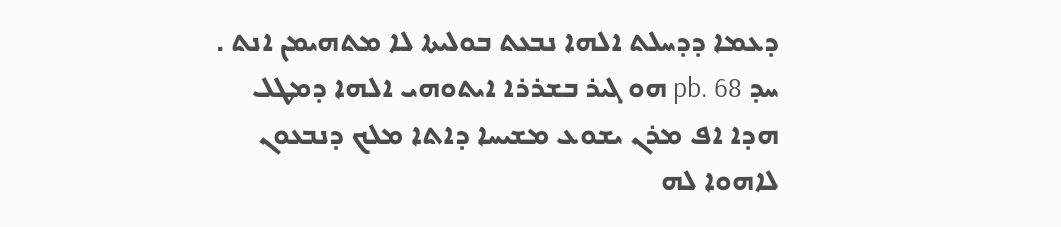ܕܥܡܐ ܕܕܚܠܬ ܐܠܗܐ ܢܒܥܬ ܒܘܠܝܬܐ ܠܐ ܡܬܗܝܡܢ ܐܢܬ . ܚܕ pb. 68 ܗܘ ܓܝܪ ܒܫܪܪܐ ܐܝܬܘܗܝ ܐܠܗܐ ܕܡܛܠ ܗܕܐ ܐܦ ܡܪܢ ܝܫܘܥ ܡܫܝܚܐ ܕܐܬܐ ܡܠܟ ܕܢܒܥܘܢ ܠܐܗܘܐ ܠܗ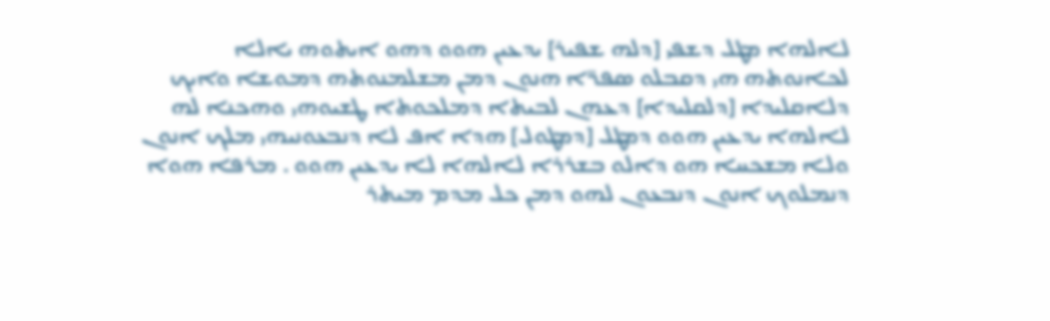ܠܐܠܗܐ ܡܛܠ ܕܫܦܝ [ܕܠܗ ܫܦܝܪ] ܝܕܥܝܢ ܗܘܘ ܕܗܘ ܐܝܬܘܗ ܝܐܠܐ ܠܟܐܢܘܬܗ ܗܝ ܕܩܒܠܘ ܣܦܪ̈ܐ ܗܢܘܢ ܕܡܢ ܡܫܠܡܢܘܬܗ ܕܡܘܫܐ ܘܐܝܟ ܕܠܐܩܠܝܕܐ [ܕܠܩܠܝܕܐ] ܕܥܗܢ ܠܒܝܬܐ ܕܡܠܟܘܬܐ ܛܫܝܘܗܝ ܘܗܟܢܐ ܠܗ ܠܐܠܗܐ ܝܕܥܝܢ ܗܘܘ ܕܡܛܠ [ܕܡܛܘܠ] ܗܕܐ ܐܦ ܠܐ ܕܢܒܥܘܢܝܗܝ ܡܠܟ ܐܢܘܢ ܘܠܐ ܡܫܟܚܐ ܗܘ ܕܐܠܘ ܒܫܪܪܐ ܠܐܠܗܐ ܠܐ ܝܕܥܝܢ ܗܘܘ . ܡܪܦܐ ܗܘܐ ܕܢܡܠܘܟ ܐܢܘܢ ܕܢܒܥܘܢ ܠܗܘ ܕܡܢ ܟܠ ܡܕܡ ܡܝܬܪ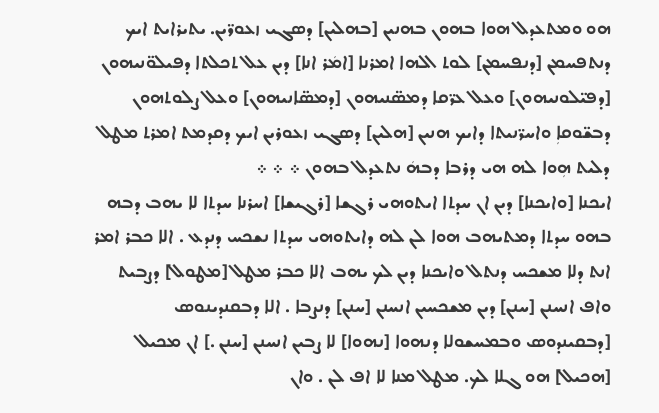ܗܘ ܘܡܬܥܕܠ ܗܘܐ ܒܗܘܢ ܒܗܢܝܢ [ܒܗܠܝܢ] ܕܣܓܝ ܙܥܘܪ̈ܝܢ. ܝܬܝܪܐܝܬ ܐܝܟ ܕܢܬܦܚܡܢ [ܕܢܦܚܡܢ] ܠܘܬ ܐܠܗܐ ܐܡܪܢܐ [ܐܡܿܪ ܐܢܐ] ܕܝܢ ܥܠ ܬܟܠܬܐ ܕܦܝܠܘ̈ܢܝܗܘܢ [ܕܦܝ̈ܠܘܢܝܗܘܢ] ܘܥܠ ܥܪ̈ܩܐ ܕܡܣ̈ܢܝܗܘܢ [ܕܡܣ̈ܐܢܝܗܘܢ] ܘܥܠ ܨܠܘܬܗܘܢ ܕܒܫ̈ܘܩܐܼ ܘܐܚܪ̈ܢܝܬܐ ܕܐܝܟ ܗܢܝܢ [ܗܠܝܢ] ܕܣܓܝ ܙܥܘܪܝܢ ܐܝܟ ܕܩܕܡܬ ܐܡܪܬ ܡܛܠ ܕܠܝܬ ܗܼܘܐ ܠܗ ܗܝ ܕܪܒܐ ܕܒܗܿ ܢܬܥܕܠ ܒܗܘܢ ܀ ܀ ܀
ܐܝܟܢܐ [ܘܐܝܟܢܐ] ܕܝܢ ܐܢ ܚܕܬܐ ܐܝܬܘܗܝ ܪܓܫܐ [ܪܓܝܫܐ] ܐܚܪܢܐ ܚܕܬܐ ܠܐ ܝܗܒ ܕܒܗ ܒܗܘ ܚܕܬܐ ܕܡܬܝܗܒ ܗܘܐ ܠܢ ܠܗ ܕܐܝܬܘܗܝ ܚܕܬܐ ܢܫܟܚ ܕܢܕܥ . ܐܠܐ ܟܒܪ ܐܡܪ ܐܢܬ ܕܠܐ ܡܫܟܚ ܕܢܬܠ ܘܐܝܟܢܐ ܕܝܢ ܠܟ ܝܗܒ ܐܠܐ ܟܒܪ ܡܛܠ [ܡܛܘܠ] ܕܨܒܝܬ ܘܐܦ ܐܢܚܢܢ [ܚܢܢ] ܕܝܢ ܡܫܟܚܝܢ ܐܢܚܢܢ [ܚܢܢ] ܕܢܨܒܐ . ܐܠܐ ܕܒܩܢܕܝܢܘܣ [ܕܒܩܝܢܕܘܣ ܘܒܡܚܫܘܠܐ ܕܢܗܘܐ [ܢܗܘܐ] ܠܐ ܨܒܝܢ ܐܢܚܢܢ [ܚܢܢ .] ܐܢ ܡܟܝܠ [ܗܟܝܠ] ܗܘ ܓܠܐ ܠܟ. ܡܛܠ ܡܢܐ ܠܐ ܐܦ ܠܢ . ܘܐܢ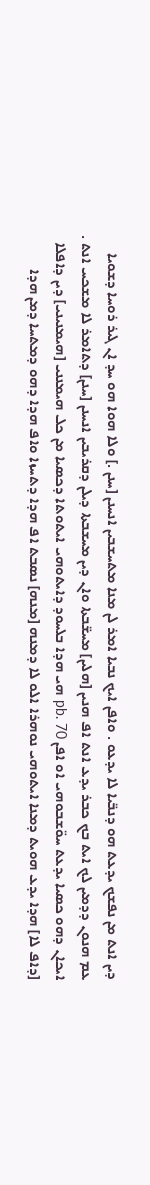ܕܝܢ ܐܢܬ ܡܢ ܢܦܫܟ ܝܕܥܬ ܗܘ ܕܢܒ̈ܝܐ ܠܐ ܝܕܥܘ . ܘܐܦܢ ܐܝܟ ܢܒܝܐ ܐܡܪ ܠܢ ܡܢܐ ܡܬܚܫܒܝܢ ܐܢܚܢܢ [ܚܢܢ .] ܘܠܐ ܗܘܐ ܗܘ ܚܕ ܐܢ ܓܝܪ ܪܘܚܐ ܕܫܘܝܐ ܥܡ ܗܢܘܢ ܕܕܡܝܢ ܠܟ ܐܝܬ ܒܟ ܟܒܪ ܝܕܥ ܐܢܬ ܐܦ ܗܢܝܢ [ܗܠܝܢ] ܡܚܫ̈ܒܬܐ ܘܐܢ ܕܝܢ ܡܚܫܒܬܐ ܕܝܠܢ ܕܩܪܝܒܝܢ ܐܢܚܢܢ [ܚܢܢ] ܕܬܐܡܪ ܠܐ ܡܫܟܚ ܐܢܬ . ܐܝܟܐܢ ܕܗܘ ܟܣܝܐ ܝܕܥܬ ܚܘ̈ܫܒܘܗܝ ܐܘ ܐܦܢ pb. 70 ܗܝ ܗܕܐ ܒܠܚܘܕ ܕܐܝܬܘܗܝ ܐܝܬܘܬܐ ܕܟܣܝܐ ܡܢ ܟܠ ܗܝܡܢܢܝ [ܗܝܡܢܝܢܝ] ܕܝܢ ܕܐܦܠܐ [ܕܐܦ ܠܐ] ܗܕܐ ܝܕܥ ܗܘܝܬ ܕܡܢܐ ܐܝܬܘܗܝ ܢܘܗܪܐ ܐܠܘ ܠܐ ܕܡܢܗ [ܡܢܗ] ܢܣܒܬ ܐܦ ܗܕܐ ܕܬܚܙܐ ܘܐܦ ܗܕܐ ܕܗܘ ܕܡܬܚܐ ܕܡܢ ܗܕܐ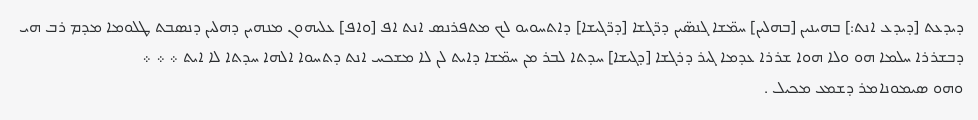ܕܝܕܥܬ [ܕܝܕܥ ܐܢܬ:] ܒܗܝܢܝܢ [ܒܗܠܝܢ] ܚܡ̈ܫܐ ܓܢܣ̈ܝܢ ܕܪ̈ܓܫܐ [ܕܪ̈ܓܝܫܐ] ܕܐܬܚܘܝܘ ܠܟ ܡܬܦܪܢܣ ܐܢܬ ܐܦ [ܘܐܦ] ܥܠܝܗܘܢ ܡܢܗܝܢ ܕܗܠܝܢ ܕܢܣܒܬ ܛܠܘܡܐ ܡܕܡ ܪܒ ܗܝ ܕܒܫܪܪܐ ܚܠܡܐ ܗܘ ܘܠܐ ܗܘܐ ܫܪܪܐ ܥܕܡܐ ܓܝܪ ܕܪܓܫܐ [ܕܓܝܫܐ] ܚܕܬܐ ܠܒܪ ܡܢ ܚܡ̈ܫܐ ܕܐܝܬ ܠܢ ܠܐ ܡܫܟܚ ܐܢܬ ܕܬܚܘܐ ܐܠܗܐ ܚܕܬܐ ܠܐ ܐܝܬ ܀ ܀ ܀
ܘܗܘ ܣܝܡܘܢܐܡܪ ܕܫܡܥ ܡܟܝܠ .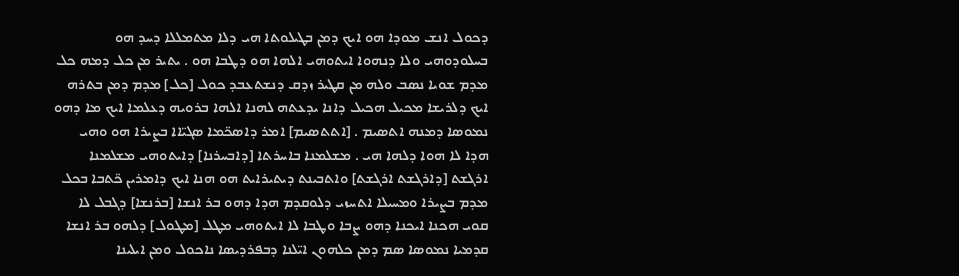ܕܟܘܠ ܐܢܫ ܡܘܕܐ ܗܘ ܐܝܟ ܕܡܢ ܒܛܝܠܘܬܐ ܗܝ ܕܠܐ ܡܬܡܠܠܐ ܕܚܕ ܗܘ ܒܚܠܘܕܘܗܝ ܘܠܐ ܕܢܗܘܐ ܐܝܬܘܗܝ ܐܠܗܐ ܗܘ ܕܛܒܐ ܗܘ . ܝܬܝܪ ܡܢ ܟܠ ܕܡܗ ܟܠ ܡܕܡ ܫܘܝܐ ܢܣܒ ܘܠܗ ܡܢ ܩܛܝܪ ܙܕܩ ܕܢܫܬܥܒܕ ܟܘܠ [ܟܠ] ܡܕܡ ܕܡܢ ܒܬܪܗ ܐܝܟ ܕܠܪܝܫܐ ܡܟܝܠ ܗܟܝܠ ܕܐܢܐ ܝܕܥܬܗ ܠܗܢܐ ܐܠܗܐ ܒܪܘܝܗ ܕܥܠܡܐ ܐܝܟ ܡܐ ܕܗܘ ܢܡܘܣܐ ܕܡܢܗ ܐܬܣܝܡ . [ܐܬܬܣܝܡ] ܐܡܪ ܕܐܣܟ̈ܡܐ ܣܓܝ̈ܐܐ ܒܨܝܪܐ ܗܘ ܘܗܝ ܗܕܐ ܠܐ ܗܘܐ ܕܠܗܐ ܗܝ . ܡܫܠܡܢܐ ܒܐܚܪܬܐ [ܕܐܒܚܪܢܐ] ܕܐܝܬܘܗܝ ܡܫܠܡܢܐ ܐܪܓܫܬ [ܕܐܪܓܫܬ ܐܪܓܫܬ] ܘܐܬܒܝܢܬ ܕܝܬܝܪܐܝܬ ܗܘ ܗܢܐ ܐܝܟ ܕܐܡܪܝܢ ܟ̈ܬܒܐ ܒܟܠ ܡܕܡ ܒܨܝܪܐ ܘܡܚܝܠܐ ܐܬܚܙܝ ܕܠܘܩܕܡ ܗܕܐ ܕܗܘ ܒܪ ܐܢܫܐ [ܒܪܢܫܐ] ܕܓܒܠ ܠܐ ܩܘܝ ܗܟܢܐ ܐܝܟܢܐ ܕܗܘ ܨܒܐ ܘܛܒܐ ܠܐ ܐܝܬܘܗܝ ܡܛܠ [ܡܛܘܠ] ܕܠܗܘ ܒܪ ܐܢܫܐ ܩܕܡܝܐ ܢܡܘܣܐ ܣܡ ܕܡܢ ܟܠܗܘܢ ܐܝ̈ܠܢܐ ܕܒܦܪܕܝܣܐ ܢܐܟܘܠ ܘܡܢ ܐܝܠܝܢܐ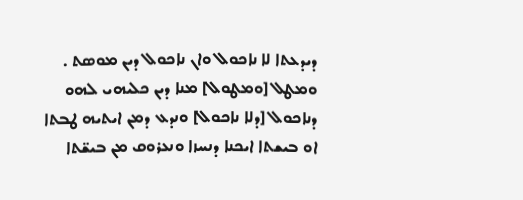ܕܝܕܥܬܐ ܠܐ ܢܐܟܘܠ ܘܐܢ ܢܐܟܘܠ ܕܝܢ ܡܘܣܬ . ܘܡܛܠ [ܘܡܛܘܠ] ܡܢܐ ܕܝܢ ܟܠܝܗܝ ܠܗܘ ܕܢܐܟܘܠ [ܕܠܐ ܢܐܟܘܠ] ܘܢܕܥ ܕܡܢ ܐܝܬܝܗ ܛܒܬܐ ܐܘ ܒܝܫܬܐ ܐܝܟܢܐ ܕܢܚܙܐ ܘܢܥܪܘܩ ܡܢ ܒܝܫ̈ܬܐ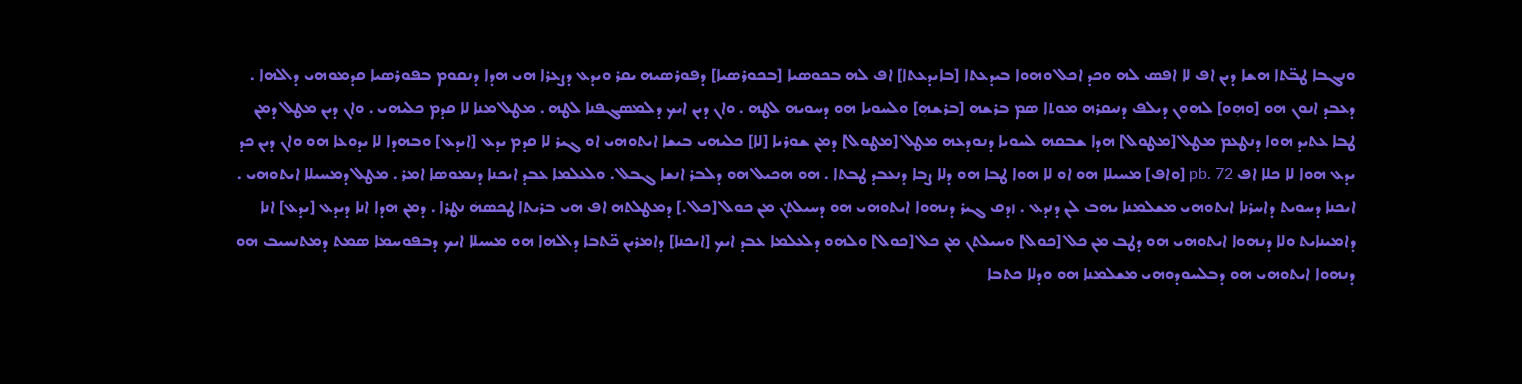ܘܢܓܒܐ ܛܒ̈ܬܐ ܗܫܐ ܕܝܢ ܐܦ ܠܐ ܐܦܣ ܠܗ ܘܟܕ ܐܟܠ ܘܗܘܐ ܒܝܕܥܬܐ [ܒܐܝܕܥܬܐ] ܐܦ ܠܗ ܒܟܘܣܝܐ [ܒܟܘܪܣܝܐ] ܕܦܘܪܣܝܗ ܝܩܪ ܘܝܕܥ ܕܨܥܪܐ ܗܝ ܗܕܐ ܕܢܩܘܡ ܒܦܘܪܣܝܐ ܩܕܡܘܗܝ ܕܐܠܗܐ . ܕܥܒܕ ܐܢܘܢ ܗܘ [ܘܗܼܘ] ܠܗܘܢ ܕܝܠܦ ܕܢܝܩܪܗ ܡܘܬܐ ܣܡ ܒܪܫܗ [ܒܪܫܗܼ] ܘܠܚܘܝܐ ܗܘ ܕܚܘܝܗ ܠܛܗ . ܘܐܢ ܕܝܢ ܐܝܟ ܕܠܡܣܓܦܢܐ ܠܛܗ . ܡܛܠ ܡܢܐ ܠܐ ܩܕܡ ܟܠܝܗܝ . ܘܐܢ ܕܝܢ ܡܛܠ ܕܡܢ ܛܒܐ ܥܬܝܕ ܗܘܐ ܕܢܛܥܡ ܡܛܠ [ܡܛܘܠ] ܗܕܐ ܫܒܩܗ ܠܚܘܝܐ ܕܢܘܕܥܗ ܡܛܠ [ܡܛܘܠ] ܕܡܢ ܫܘܪܝܐ [ܠܐ] ܟܠܝܗܝ ܒܝܫܐ ܐܝܬܘܗܝ ܐܘ ܓܝܪ ܠܐ ܩܕܡ ܝܕܥ [ܐܝܕܥ] ܘܒܗܕܐ ܠܐ ܝܕܘܥܐ ܗܘ ܘܐܢ ܕܝܢ ܟܕ ܝܕܥ ܗܘܐ ܠܐ ܟܠܐ ܐܦ pb. 72 [ܘܐܦ] ܡܚܝܠܐ ܗܘ ܐܘ ܠܐ ܗܘܐ ܛܒܐ ܗܘ ܕܠܐ ܨܒܐ ܕܢܥܒܕ ܛܒܬܐ . ܗܘ ܗܟܝܠ ܗܘ ܕܠܒܪ ܐܢܫܐ ܓܒܠ . ܘܠܥܠܡܐ ܥܒܕ ܐܝܟܢܐ ܕܢܡܘܣܐ ܐܡܪ . ܡܛܠ ܕܡܚܝܠܐ ܐܝܬܘܗܝ . ܐܝܟܢܐ ܕܚܘܝܬ ܕܐܚܪܢܐ ܐܝܬܘܗܝ ܡܫܠܡܢܐ ܝܗܒ ܠܢ ܕܢܕܥ . ܙܕܩ ܓܝܪ ܕܢܗܘܐ ܐܝܬܘܗܝ ܗܘ ܕܚܝܠܬ݀ܢ ܡܢ ܟܘܠ [ܟܠ .] ܕܡܛܠܬܗ ܐܦ ܗܝ ܒܪܝܬܐ ܛܟܣܗܿ ܢܛܪܐ . ܕܡܢ ܗܕܐ ܐܢܐ ܕܝܕܥ [ܝܕܥ] ܐܢܐ ܕܐܡܝܢܐܝܬ ܘܠܐ ܕܢܗܘܐ ܐܝܬܘܗܝ ܗܘ ܕܛܒ ܡܢ ܟܠ [ܟܘܠ] ܘܚܝܠܬܢ ܡܢ ܟܠ [ܟܘܠ] ܘܠܗܘ ܕܠܥܠܡܐ ܥܒܕ ܐܝܟ [ܐܝܟܢܐ] ܕܐܡܪܝܢ ܟ̈ܬܒܐ ܕܐܠܗܐ ܗܘ ܡܚܝܠܐ ܐܝܟ ܕܒܦܘܚܡܐ ܣܡܬ ܕܡܬܢܚܝܒ ܗܘ ܕܢܗܘܐ ܐܝܬܘܗܝ ܗܘ ܕܒܠܚܘܕܘܗܝ ܡܫܠܡܢܐ ܗܘ ܘܕܠܐ ܟܬܒܐ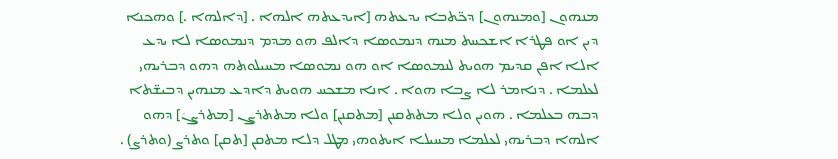ܡܢܗܘܢ [ܘܡܢܗܘܢ] ܕܟ̈ܬܒܐ ܝܕܥܬܗ [ܐܝܕܥܬܗ ܐܠܗܐ . [ܕܐܠܗܐ .] ܘܗܟܢܐ ܕܝܢ ܐܘ ܦܛܪܐ ܐܫܟܚܬ ܡܢܗ ܕܢܡܘܣܐ ܕܐܠܦ ܗܘ ܡܕܡ ܕܢܡܘܣܐ ܠܐ ܝܕܥ ܐܠܐ ܐܦܢ ܩܕܝܡ ܗܘܝܬ ܠܢܡܘܣܐ ܐܘ ܗܘ ܢܡܘܣܐ ܡܚܝܠܘܬܗ ܕܗܘ ܕܒܪܝܗܝ ܠܥܠܡܐ . ܕܢܐܡܪ ܠܐ ܨܒܐ ܗܘܐ . ܐܢܐ ܡܫܟܚ ܗܘܝܬ ܕܐܕܥ ܡܢܗܝܢ ܕܒܝܫ̈ܬܐ ܕܒܗ ܒܥܠܡܐ . ܗܘܝܢ ܘܠܐ ܡܬܬܩܢܢ [ܡܬܩܢܢ] ܘܠܐ ܡܬܬܪܨܢ [ܡܬܪܨܢܿ] ܕܗܘ ܐܠܗܐ ܕܒܪܝܗܝ ܠܥܠܡܐ ܡܚܝܠܐ ܐܝܬܘܗܝ ܡܛܠ ܕܠܐ ܡܬܩܢ [ܬܩܢ] ܘܬܪܨ (ܘܬܪܨ) .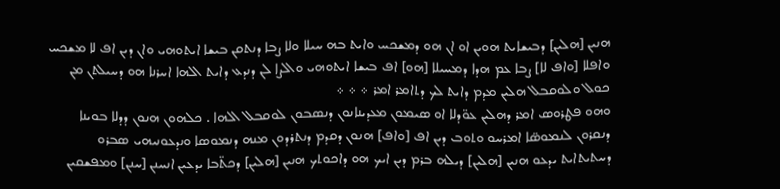ܗܢܝܢ [ܗܠܝܢ] ܕܒܝܫܐܝܬ ܗܘܝܢ ܐܘ ܐܢ ܗܘ ܕܡܫܟܚ ܘܐܝܬ ܒܗ ܚܝܠܐ ܘܠܐ ܨܒܐ ܕܢܬܩܢ ܒܝܫܐ ܐܝܬܘܗܝ ܘܐܢ ܕܝܢ ܐܦ ܠܐ ܡܫܟܚ ܘܐܦܠܐ [ܘܐܦ ܠܐ] ܨܒܐ ܥܡ ܗܕܐ ܕܡܚܝܠܐ [ܗܘ] ܐܦ ܒܝܫܐ ܐܝܬܘܗܝ ܘܐܠܨܐ ܠܢ ܕܢܕܥ ܕܐܝܬ ܐܠܗܐ ܐܚܪܢܐ ܗܘ ܕܚܝܠܬܢ ܡܢ ܟܘܠ ܘܠܘܩܒܠ ܗܠܝܢ ܡܕܡ ܕܐܝܬ ܠܟ ܕܬܐܡܪ ܐܡܪ ܀ ܀ ܀
ܘܗܘ ܦܛܪܘܣ ܐܡܪ ܕܗܠܝܢ ܥܘ̈ܕܠܐ ܐܘ ܣܝܡܘܢ ܡܥܕܝܢܐܢܘܢ ܕܢܣܒܘܢ ܠܘܩܒܠ ܐܠܗܐ . ܟܠܗܘܢ ܗܢܘܢ ܕܕܠܐ ܒܘܝܢܐ ܕܢܩܪܘܢ ܠܢܡܘܣ̈ܐ ܐܡܪܚܘ ܘܬܘܒ ܕܝܢ ܐܦ [ܘܐܦ] ܗܢܘܢ ܕܩܕܡ ܕܢܬܪܕܘܢ ܡܢܗ ܕܢܡܘܣܐ ܘܢܕܥܘܢܝܗܝ ܣܒܪܘ ܕܚܬܝܬܐܝܬ ܝܕܥܘ ܗܢܝܢ [ܗܠܝܢ] ܕܝܠܗ ܒܪܡ ܕܝܢ ܐܝܟ ܗܘ ܕܐܟܘܬܟ ܗܢܝܢ [ܗܠܝܢ] ܕܟܬ̈ܒܐ ܝܕܥܝܢ ܐܢܚܢܢ [ܚܢܢ] ܘܡܦܫܩܝܢ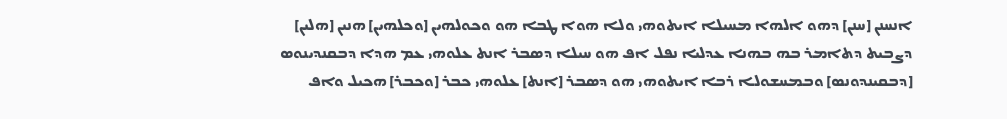ܐܢܚܢܢ [ܚܢܢ] ܕܗܘ ܐܠܗܐ ܡܚܝܠܐ ܐܝܬܘܗܝ ܘܠܐ ܗܘܐ ܛܒܐ ܗܘ ܘܟܘܠܗܝܢ [ܘܟܠܗܝܢ] ܗܢܝܢ [ܗܠܝܢ] ܕܨܒܝܬ ܕܬܐܡܪ ܒܗ ܒܗܢܐ ܥܕܠܝܐ ܢܦܠ ܐܦ ܗܘ ܚܝܠܐ ܕܣܒܪ ܐܢܬ ܥܠܘܗܝ ܥܡ ܗܕܐ ܕܒܩܢܕܝܢܘܣ [ܕܒܩܝܢܕܘܢܣ] ܘܒܡܚܫܘܠܐ ܪܒܐ ܐܝܬܘܗܝ ܗܘ ܕܣܒܪ [ܐܢܬ] ܥܠܘܗܝ ܟܒܪ [ܘܟܒܪ] ܗܟܝܠ ܘܐܦ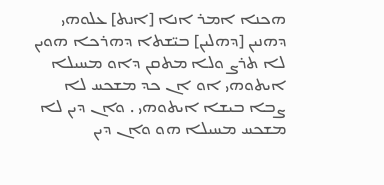ܗܟܢܐ ܐܡܪ ܐܢܐ [ܐܢܬ] ܥܠܘܗܝ ܕܗܢܝܢ [ܕܗܠܝܢ] ܒܝ̈ܫܬܐ ܕܗܪܟܐ ܗܘܝܢ ܠܐ ܬܪܨ ܘܠܐ ܡܬܩܢ ܕܐܘ ܡܚܝܠܐ ܐܝܬܘܗܝ ܐܘ ܐܢ ܟܕ ܡܫܟܚ ܠܐ ܨܒܐ ܒܝܫܐ ܐܝܬܘܗܝ . ܘܐܢ ܕܝܢ ܠܐ ܡܫܟܚ ܡܚܝܠܐ ܗܘ ܘܐܢ ܕܝܢ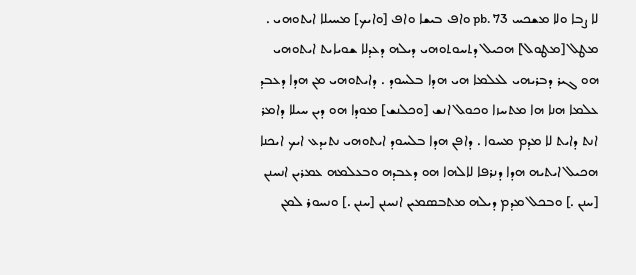ܠܐ ܨܒܐ ܘܠܐ ܡܫܟܚ pb. 73 ܘܐܦ ܒܝܫܐ ܘܐܦ [ܘܐܝܟ] ܡܚܝܠܐ ܐܝܬܘܗܝ . ܡܛܠ [ܡܛܘܠ] ܗܟܝܠ ܕܬܚܘܬܘܗܝ ܕܝܠܗ ܕܥܕܠܐ ܫܘܝܐܝܬ ܐܝܬܘܗܝ ܗܘ ܓܝܪ ܕܒܪܝܗܝ ܠܥܠܡܐ ܗܝ ܗܕܐ ܒܠܚܘܕ . ܕܐܝܬܘܗܝ ܡܢ ܗܕܐ ܕܥܒܕ ܥܠܡܐ ܗܢܐ ܗܐ ܡܬܚܙܐ ܘܟܘܠ ܐܢܫ [ܘܟܠܢܫ] ܡܘܕܐ ܗܘ ܕܝܢ ܚܝܠܐ ܕܐܡܪ ܐܢܬ ܕܐܝܬ ܠܐ ܡܕܡ ܡܚܘܐ . ܕܐܦܢ ܗܕܐ ܒܠܚܘܕ ܐܝܬܘܗܝ ܢܬܝܕܥ ܐܝܟ ܐܝܟܢܐ ܗܟܝܠ ܐܝܬܝܗ ܗܕܐ ܕܢܪܦܐ ܠܐܠܗܐ ܗܘ ܕܥܒܕܗ ܘܒܥܠܡܗ ܥܡܪܝܢ ܐܢܚܢܢ [ܚܢܢ .] ܘܒܟܠ ܡܕܡ ܕܝܠܗ ܡܬܒܣܡܝܢ ܐܢܚܢܢ [ܚܢܢ .] ܘܢܚܘܪ ܠܡܢ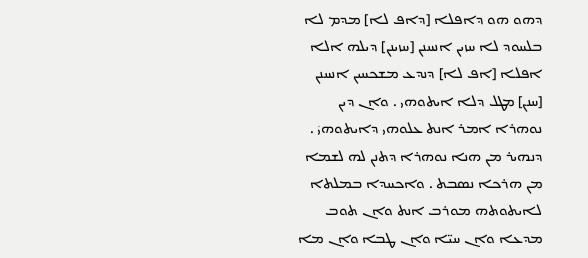ܕܗܘ ܗܘ ܕܐܦܠܐ [ܕܐܦ ܠܐ] ܡܕܡ ܠܐ ܒܠܚܘܕ ܠܐ ܚܙܝܢ ܐܢܚܢܢ [ܚܙܝܢܢ] ܕܝܠܗ ܐܠܐ ܐܦܠܐ [ܐܦ ܠܐ] ܕܢܕܥ ܡܫܟܚܝܢ ܐܢܚܢܢ [ܚܢܢ] ܡܛܠ ܕܠܐ ܐܝܬܘܗܝ . ܘܐܢ ܕܝܢ ܢܘܗܪܐ ܐܡܪ ܐܢܬ ܥܠܘܗܝ ܕܐܝܬܘܗܝܿ . ܕܢܗܝܪ ܡܢ ܗܢܐ ܢܘܗܪܐ ܕܬܢܢ ܠܗ ܠܫܡܐ ܡܢ ܗܪܟܐ ܢܣܒܬ . ܘܐܟܚܕܐ ܒܡܠܬܐ ܠܐܝܬܘܬܗ ܡܘܪܒ ܐܢܬ ܘܐܢ ܬܘܒ ܡܕܥܐ ܘܐܢ ܚܝ̈ܐ ܘܐܢ ܛܒܐ ܘܐܢ ܡܐ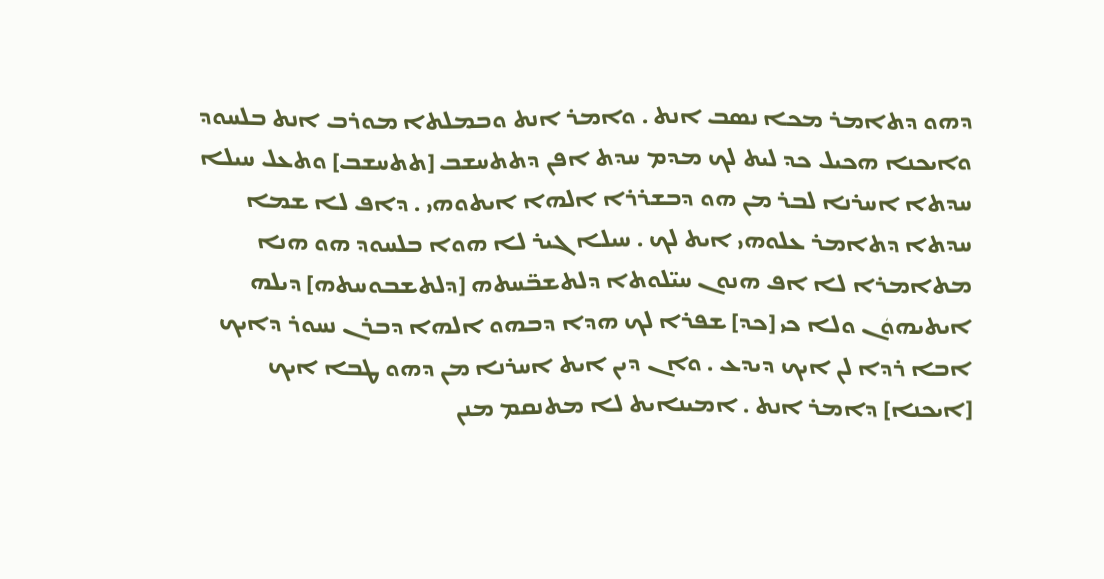ܕܗܘ ܕܬܐܡܪ ܡܟܐ ܢܣܒ ܐܢܬ . ܘܐܡܪ ܐܢܬ ܘܒܡܠܬܐ ܡܘܪܒ ܐܢܬ ܒܠܚܘܕ ܘܐܝܟܢܐ ܗܟܝܠ ܟܕ ܠܝܬ ܠܟ ܡܕܡ ܚܕܬ ܐܦܢ ܕܬܬܚܫܒ [ܬܬܚܫܒ] ܘܬܥܠ ܚܝܠܐ ܚܕܬܐ ܐܚܪܢܐ ܠܒܪ ܡܢ ܗܘ ܕܒܫܪܪܐ ܐܠܗܐ ܐܝܬܘܗܝ . ܕܐܦ ܠܐ ܫܡܐ ܚܕܬܐ ܕܬܐܡܪ ܥܠܘܗܝ ܐܝܬ ܠܟ . ܚܝܠܐ ܓܝܪ ܠܐ ܗܘܐ ܒܠܚܘܕ ܗܘ ܗܢܐ ܡܬܐܡܪܐ ܠܐ ܐܦ ܗܢܘܢ ܚܝ̈ܠܘܬܐ ܕܠܬܫܒ̈ܚܬܗ [ܕܠܬܫܒܘܚܬܗ] ܕܝܠܗ ܐܝܬܝܗܘܿܢ ܘܠܐ ܟܝ [ܟܕ] ܫܦܪܐ ܠܟ ܗܕܐ ܕܒܗܘ ܐܠܗܐ ܕܒܪܢ ܢܚܘܪ ܕܐܝܟ ܐܒܐ ܪܕܐ ܠܢ ܐܝܟ ܕܝܕܥ . ܘܐܢ ܕܝܢ ܐܝܬ ܐܚܪܢܐ ܡܢ ܕܗܘ ܛܒܐ ܐܝܟ [ܐܝܟܢܐ] ܕܐܡܪ ܐܢܬ . ܐܡܝܢܐܝܬ ܠܐ ܡܬܢܩܡ ܡܢܢ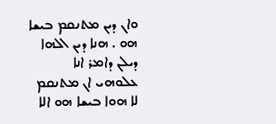ܘܐܢ ܕܝܢ ܡܬܢܩܡ ܒܝܫܐ ܗܘ . ܗܢܐ ܕܝܢ ܐܠܗܐ ܕܝܠܢ ܕܐܡܪ ܐܢܐ ܥܠܘܗܝ ܐܢ ܡܬܢܩܡ ܠܐ ܗܘܐ ܒܝܫܐ ܗܘ ܐܠܐ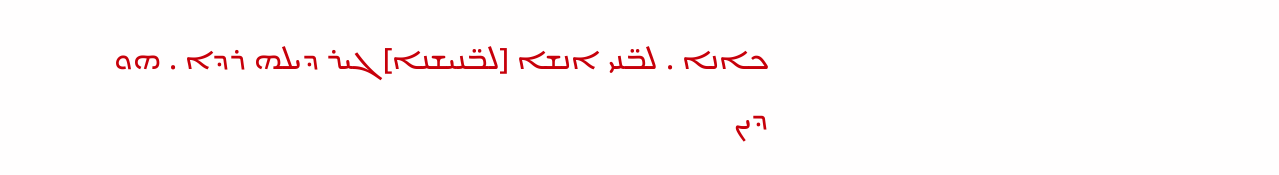ܟܐܢܐ . ܠܒ̈ܢܝ ܐܢܫܐ [ܠܒ̈ܢܝܫܢܐ] ܓܝܪ ܕܝܠܗ ܪܕܐ . ܗܘ ܕܝܢ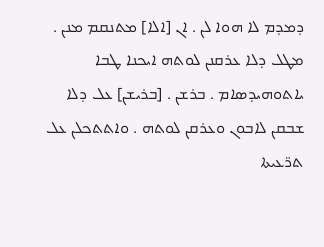ܕܡܕܡ ܠܐ ܗܘܐ ܠܢ . ܐܢ [ܐܠܐ] ܡܬܢܩܡ ܡܢܢ . ܡܛܠ ܕܠܐ ܥܪܩܢܢ ܠܘܬܗ ܐܝܟܢܐ ܛܒܐ ܝܐܬܘܗܝܕܣܐܡ . ܒܪܫܢ . [ܒܪܝܫܢ] ܥܠ ܕܠܐ ܫܒܩܢ ܠܐܒܘܢ ܘܥܪܩܢ ܠܘܬܗ . ܘܐܬܬܟܠܢ ܥܠ ܬܪ̈ܥܝܬܐ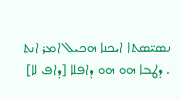ܢܣܝ̈ܣܬܐ ܐܝܟܢܐ ܗܟܝܠ ܐܡܪ ܐܢܬ . ܕܛܒܐ ܗܘ ܗܘ ܕܐܦܠܐ [ܕܐܦ ܠܐ]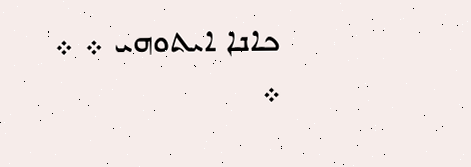ܟܐܢܐ ܐܝܬܘܗܝ ܀ ܀ ܀